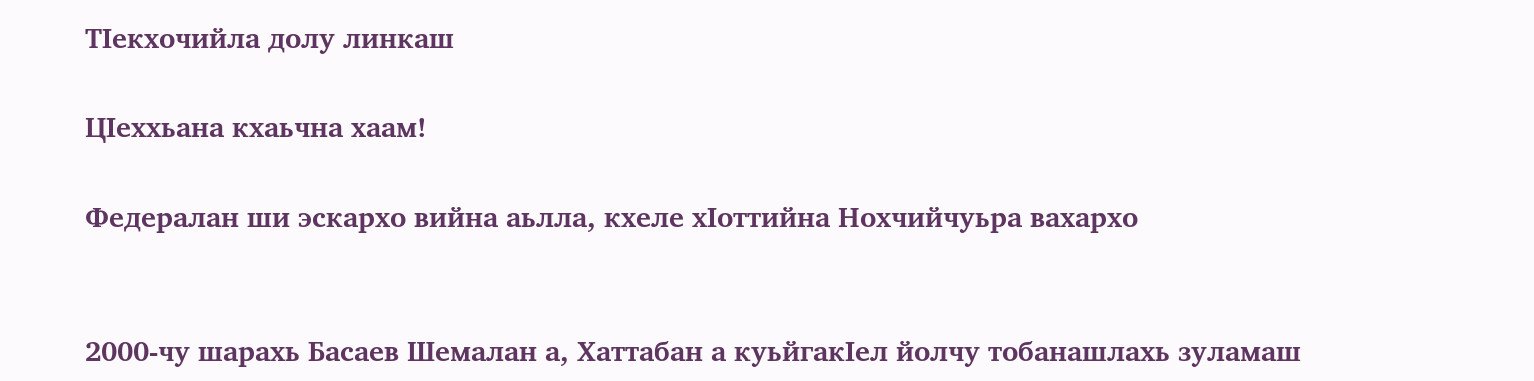ТIекхочийла долу линкаш

ЦIеххьана кхаьчна хаам!

Федералан ши эскархо вийна аьлла, кхеле хIоттийна Нохчийчуьра вахархо


2000-чу шарахь Басаев Шемалан а, Хаттабан а куьйгакIел йолчу тобанашлахь зуламаш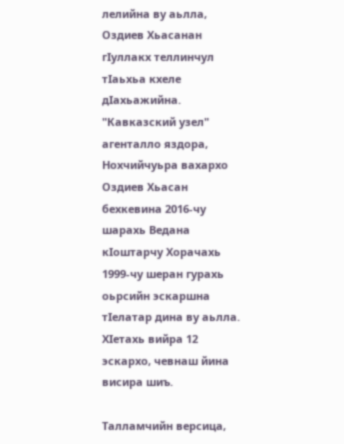лелийна ву аьлла, Оздиев Хьасанан гIуллакх теллинчул тIаьхьа кхеле дIахьажийна. "Кавказский узел" агенталло яздора, Нохчийчуьра вахархо Оздиев Хьасан бехкевина 2016-чу шарахь Ведана кIоштарчу Хорачахь 1999-чу шеран гурахь оьрсийн эскаршна тIелатар дина ву аьлла. ХIетахь вийра 12 эскархо, чевнаш йина висира шиъ.

Талламчийн версица,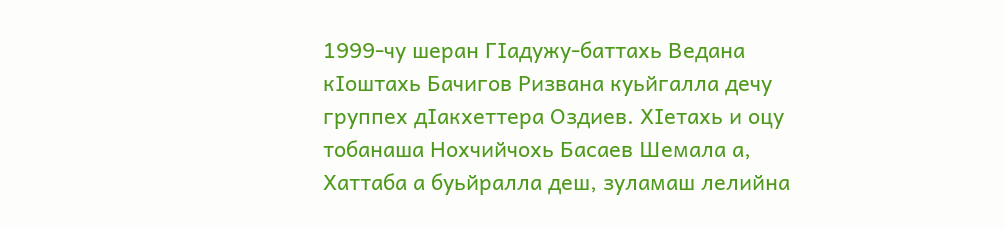1999-чу шеран ГIадужу-баттахь Ведана кIоштахь Бачигов Ризвана куьйгалла дечу группех дIакхеттера Оздиев. ХIетахь и оцу тобанаша Нохчийчохь Басаев Шемала а, Хаттаба а буьйралла деш, зуламаш лелийна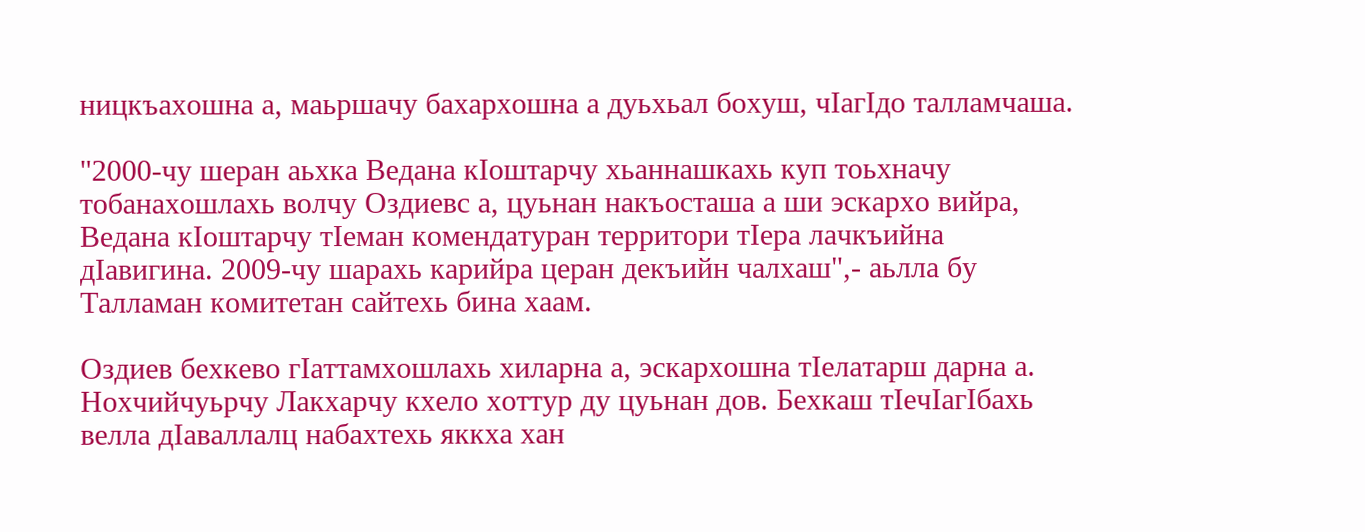ницкъахошна а, маьршачу бахархошна а дуьхьал бохуш, чIагIдо талламчаша.

"2000-чу шеран аьхка Ведана кIоштарчу хьаннашкахь куп тоьхначу тобанахошлахь волчу Оздиевс а, цуьнан накъосташа а ши эскархо вийра, Ведана кIоштарчу тIеман комендатуран территори тIера лачкъийна дIавигина. 2009-чу шарахь карийра церан декъийн чалхаш",- аьлла бу Талламан комитетан сайтехь бина хаам.

Оздиев бехкево гIаттамхошлахь хиларна а, эскархошна тIелатарш дарна а. Нохчийчуьрчу Лакхарчу кхело хоттур ду цуьнан дов. Бехкаш тIечIагIбахь велла дIаваллалц набахтехь яккха хан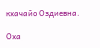кхачайо Оздиевна.

Оха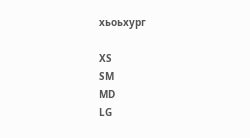хьоьхург

XS
SM
MD
LG